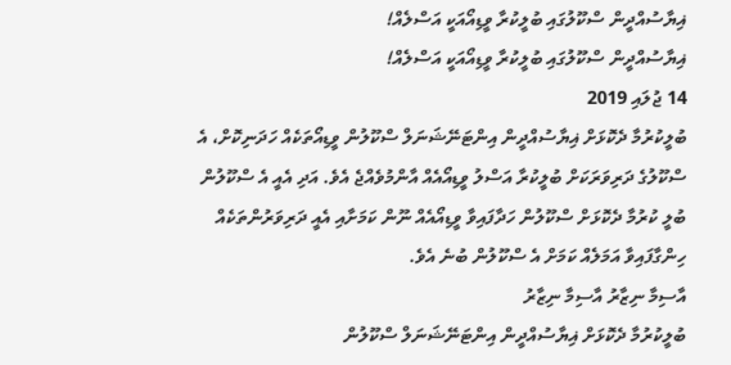ޣިޔާސުއްދީން ސްކޫލުގައި ބުލީކުރާ ވީޑިއޯއަކީ އަސްލެއް!
ޣިޔާސުއްދީން ސްކޫލުގައި ބުލީކުރާ ވީޑިއޯއަކީ އަސްލެއް!
14 ޖުލައި 2019
ބުލީކުރުމާ ދެކޮޅަށް ޣިޔާސުއްދީން އިންޓަނޭޝަނަލް ސްކޫލުން ވީޑިއޯތަކެއް ހަދަނިކޮށް، އެ ސްކޫލުގެ ދަރިވަރަކަށް ބުލީކުރާ އަސްލު ވީޑިއޯއެއް އާންމުވެއްޖެ އެވެ. އަދި އެއީ އެ ސްކޫލުން ބުލީ ކުރުމާ ދެކޮޅަށް ސްކޫލުން ހަދާފައިވާ ވީޑިއޯއެއް ނޫން ކަމަށާއި އެއީ ދަރިވަރުންތަކެއް ހިންގާފައިވާ އަމަލެއް ކަމަށް އެ ސްކޫލުން ބުނެ އެވެ.
އާސިމާ ނިޒާރު އާސިމާ ނިޒާރު
ބުލީކުރުމާ ދެކޮޅަށް ޣިޔާސުއްދީން އިންޓަނޭޝަނަލް ސްކޫލުން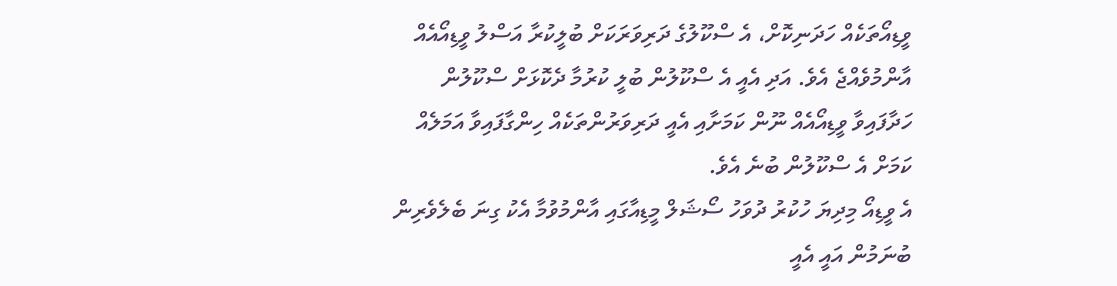ވީޑިއޯތަކެއް ހަދަނިކޮށް، އެ ސްކޫލުގެ ދަރިވަރަކަށް ބުލީކުރާ އަސްލު ވީޑިއޯއެއް އާންމުވެއްޖެ އެވެ. އަދި އެއީ އެ ސްކޫލުން ބުލީ ކުރުމާ ދެކޮޅަށް ސްކޫލުން ހަދާފައިވާ ވީޑިއޯއެއް ނޫން ކަމަށާއި އެއީ ދަރިވަރުންތަކެއް ހިންގާފައިވާ އަމަލެއް ކަމަށް އެ ސްކޫލުން ބުނެ އެވެ.
އެ ވީޑިއޯ މިދިޔަ ހުކުރު ދުވަހު ސޯޝަލް މީޑިއާގައި އާންމުވުމާ އެކު ގިނަ ބެލެވެރިން ބުނަމުން އައީ އެއީ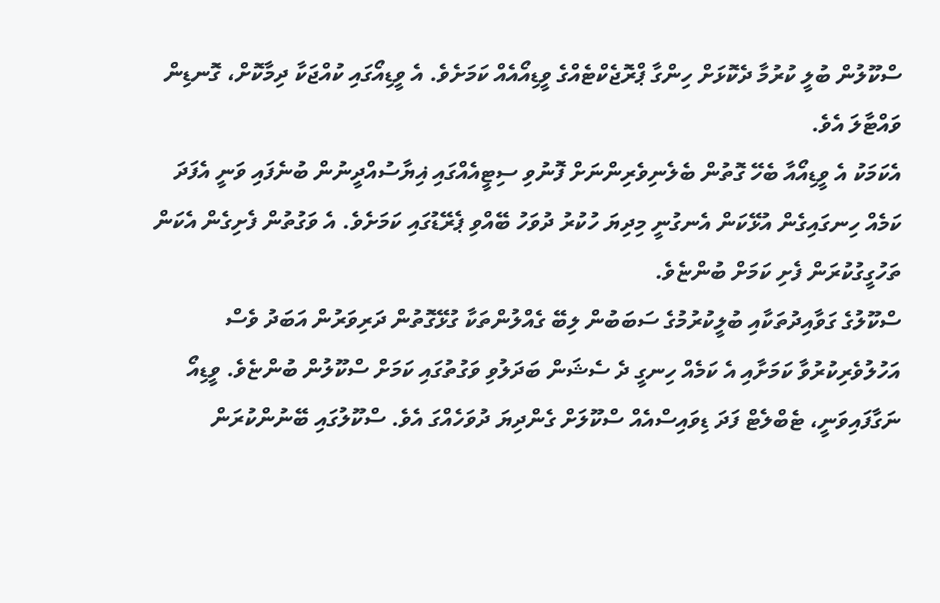ސްކޫލުން ބުލީ ކުރުމާ ދެކޮޅަށް ހިންގާ ޕްރޮޖެކްޓެއްގެ ވީޑިއޯއެއް ކަމަށެވެ. އެ ވީޑިއޯގައި ކުއްޖަކާ ދިމާކޮށް، ގޮނޑިން ވައްޓާލަ އެވެ.
އެކަމަކު އެ ވީޑިއޯއާ ބެހޭ ގޮތުން ބެލެނިވެރިންނަށް ފޮނުވި ސިޓީއެއްގައި ޣިޔާސުއްދީނުން ބުނެފައި ވަނީ އެފަދަ ކަމެއް ހިނގައިގެން އުޅޭކަން އެނގުނީ މިދިޔަ ހުކުރު ދުވަހު ބޭއްވި ޕެރޭޑުގައި ކަމަށެވެ. އެ ވަގުތުން ފެށިގެން އެކަން ތަހުގީގުކުރަން ފެށި ކަމަށް ބުންޏެވެ.
ސްކޫލުގެ ގަވާއިދުތަކާއި ބުލީކުރުމުގެ ސަބަބުން ލިބޭ ގެއްލުންތަކާ ގުޅޭގޮތުން ދަރިވަރުން އަބަދު ވެސް އަހުލުވެރިކުރުވާ ކަމަށާއި އެ ކަމެއް ހިނގީ ދެ ސެޝަން ބަދަލުވި ވަގުތުގައި ކަމަށް ސްކޫލުން ބުންޏެވެ. ވީޑިއޯ ނަގާފައިވަނީ، ޓެބްލެޓް ފަދަ ޑިވައިސްއެއް ސްކޫލަށް ގެންދިޔަ ދުވަހެއްގަ އެވެ. ސްކޫލުގައި ބޭނުންކުރަން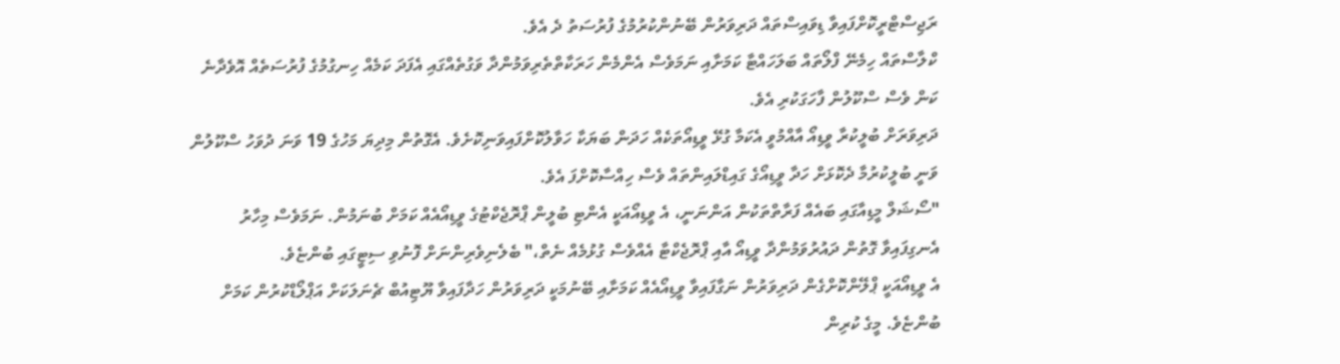ރަޖިސްޓްރީކޮށްފައިވާ ޑިވައިސްތައް ދަރިވަރުން ބޭނުންކުރުމުގެ ފުރުސަތު ދެ އެވެ.
ކްލާސްތައް ހިމެނޭ ފްލޯތައް ބަލަހައްޓާ ކަމަށާއި ނަމަވެސް އެންމެން ހަރަކާތްތެރިވަމުންދާ ވަގުތެއްގައި އެފަދަ ކަމެއް ހިނގުމުގެ ފުރުސަތެއް އޮވެދާނެ ކަން ވެސް ސްކޫލުން ފާހަގަކުރި އެވެ.
ދަރިވަރަށް ބުލީކުރާ ވީޑިއޯ އާއްމުވީ އެކަމާ ގުޅޭ ވީޑިއޯތަކެއް ހަދަން ބަޔަކާ ހަވާލުކޮށްފައިވަނިކޮށެވެ. އެގޮތުން މިދިޔަ މަހުގެ 19 ވަނަ ދުވަހު ސްކޫލުން ވަނީ ބުލީކުރުމާ ދެކޮޅަށް ހަދާ ވީޑިއޯގެ ގައިޑްލައިންތައް ވެސް ހިއްސާކޮށްފަ އެވެ.
"ސޯޝަލް މީޑިއާގައި ބައެއް ފަރާތްތަކުން އަންނަނީ، އެ ވީޑިއޯއަކީ އެންޓި ބުލީން ޕްރޮޖެކްޓުގެ ވީޑިއޯއެއް ކަމަށް ބުނަމުން. ނަމަވެސް މިހާރު އެނގިފައިވާ ގޮތުން ދައުރުވަމުންދާ ވީޑިއޯ އާއި ޕްރޮޖެކްޓާ އެއްވެސް ގުޅުމެއް ނެތް،" ބެލެނިވެރިންނަށް ފޮނުވި ސިޓީގައި ބުންޏެވެ.
އެ ވީޑިއޯއަކީ ޕްލޭންކޮށްގެން ދަރިވަރުން ނަގާފައިވާ ވީޑިއޯއެއް ކަމަށާއި ބޭނުމަކީ ދަރިވަރުން ހަދާފައިވާ ޔޫޓިއުބް ޗެނަލަކަށް އަޕްލޯޑްކުރުން ކަމަށް ބުންޏެވެ. މީގެ ކުރިން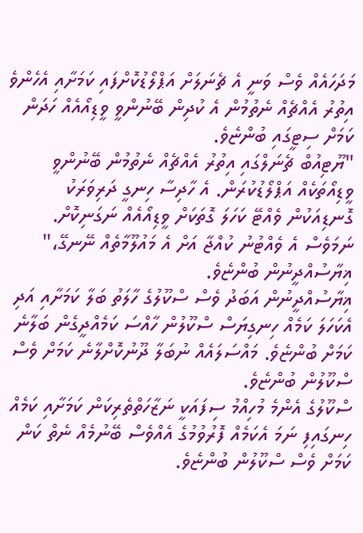މަދަހައެއް ވެސް ވަނީ އެ ޗެނަލަށް އަޕްލޯޑުކޮށްފައި ކަމަށާއި އެހެންވެ އިތުރު އެއްޗެއް ނެތުމުން އެ ކުދިން ބޭނުންވީ ވީޑިއޯއެއް ހަދަން ކަމަށް ސިޓީގައި ބުންޏެވެ.
"ޔޫޓިއުބް ޗެނަލްގައި އިތުރު އެއްޗެއް ނެތުމުން ބޭނުންވީ ވީޑިއޯތަކެއް އަޕްލޯޑުކުރަން. އެ ހާދިސާ ހިނގީ ދަރިވަރަކު ގޮނޑިއަކުން ވެއްޓޭ ކަހަލަ ގޮތަކަށް ވީޑިއޯއެއް ނަގަނިކޮށް. ނަމަވެސް އެ ވެއްޓުނު ކުއްޖާ އަށް އެ މައުލޫމާތެއް ނޭނގޭ،" ޣިޔާސުއްދީނުން ބުންޏެވެ.
ޣިޔާސުއްދީނުން އަބަދު ވެސް ސްކޫލުގެ ހާލަތު ބަލާ ކަމަށާއި އަދި އެކަހަލަ ކަމެއް ހިނގިޔަސް ސްކޫލުން ހާއްސަ ކަމެއްދީގެން ބަލާނެ ކަމަށް ބުންޏެވެ. މައްސަލައެއް ނުބަލާ ދޫނުކޮށްލާނެ ކަމަށް ވެސް ސްކޫލުން ބުންޏެވެ.
ސްކޫލުގެ އެންމެ މުހިއްމު ސިފައަކީ ނަޒާހަތްތެރިކަން ކަމަށާއި ކަމެއް ހިނގައިފި ނަމަ އެކަމެއް ފޮރުވުމުގެ އެއްވެސް ބޭނުމެއް ނެތް ކަން ކަމަށް ވެސް ސްކޫލުން ބުންޏެވެ.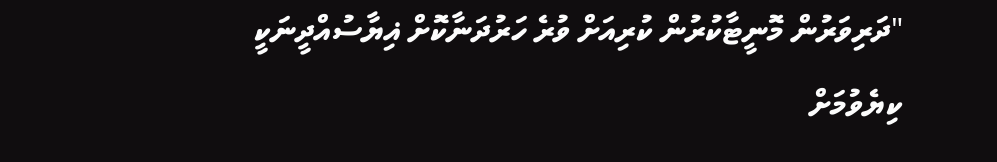"ދަރިވަރުން މޮނީޓާކުރުން ކުރިއަށް ވުރެ ހަރުދަނާކޮށް ޣިޔާސުއްދީނަކީ ކިޔެވުމަށް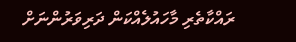ރައްކާތެރި މާހައުލެއްކަން ދަރިވަރުންނަށް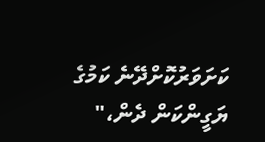ކަށަވަރުކޮށްދޭނެ ކަމުގެ ޔަގީންކަން ދެން،"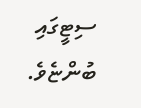ސިޓީގައި ބުންޏެވެ.